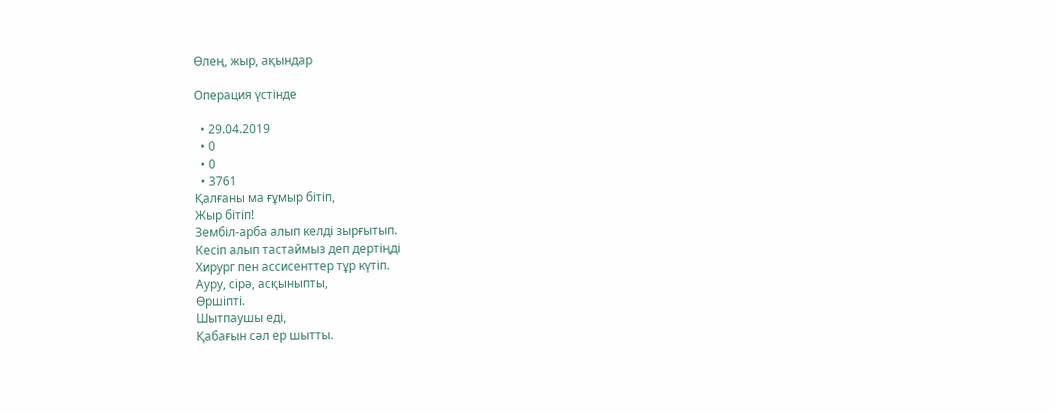Өлең, жыр, ақындар

Операция үстінде

  • 29.04.2019
  • 0
  • 0
  • 3761
Қалғаны ма ғұмыр бітіп,
Жыр бітіп!
Зембіл-арба алып келді зырғытып.
Кесіп алып тастаймыз деп дертіңді
Хирург пен ассисенттер тұр күтіп.
Ауру, сірә, асқыныпты,
Өршіпті.
Шытпаушы еді,
Қабағын сәл ер шытты.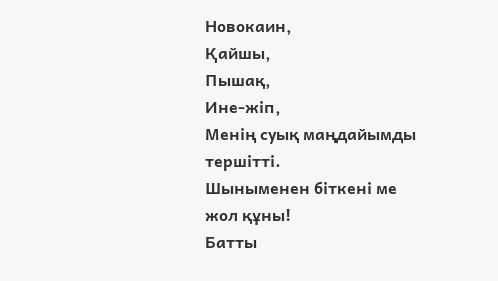Новокаин,
Қайшы,
Пышақ,
Ине-жіп,
Менің суық маңдайымды тершітті.
Шыныменен біткені ме жол құны!
Батты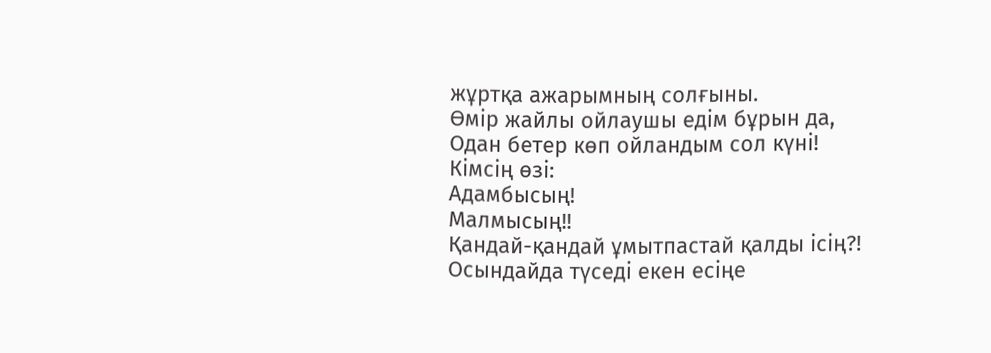жұртқа ажарымның солғыны.
Өмір жайлы ойлаушы едім бұрын да,
Одан бетер көп ойландым сол күні!
Кімсің өзі:
Адамбысың!
Малмысың!!
Қандай-қандай ұмытпастай қалды ісің?!
Осындайда түседі екен есіңе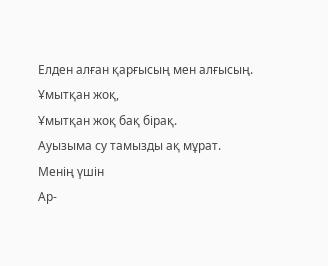Елден алған қарғысың мен алғысың.
Ұмытқан жоқ,
Ұмытқан жоқ бақ бірақ.
Ауызыма су тамызды ақ мұрат.
Менің үшін
Ар-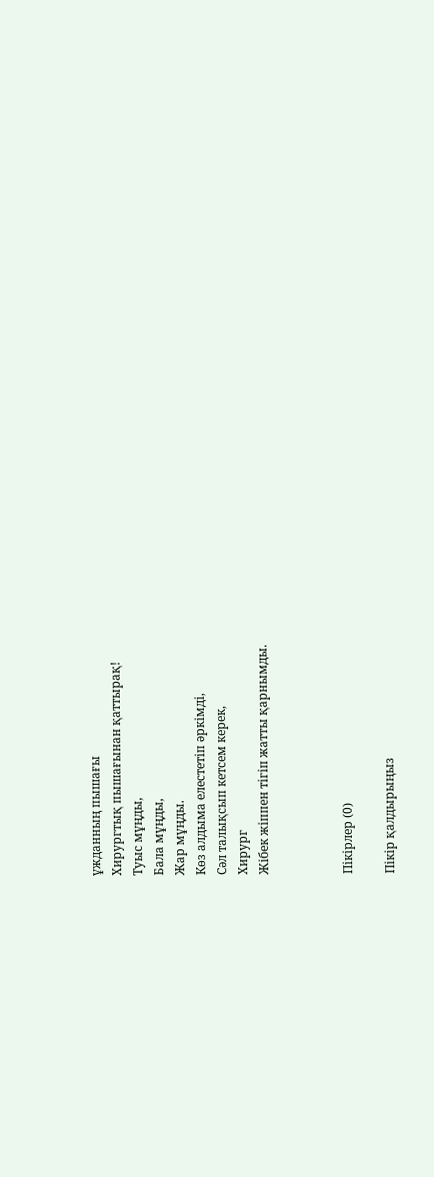ұжданның пышағы
Хирургтық пышағынан қаттырақ!
Туыс мұңды,
Бала мұңды,
Жар мұңды.
Көз алдыма елестетіп әркімді,
Сәл талықсып кетсем керек,
Хирург
Жібек жіппен тігіп жатты қарнымды.



Пікірлер (0)

Пікір қалдырыңыз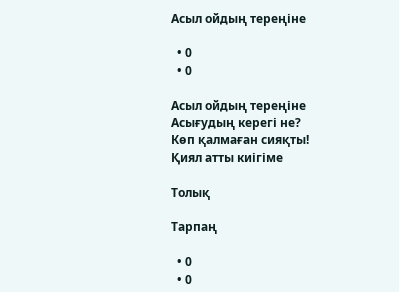Асыл ойдың тереңіне

  • 0
  • 0

Асыл ойдың тереңіне
Асығудың керегі не?
Көп қалмаған сияқты!
Қиял атты киігіме

Толық

Тарпаң

  • 0
  • 0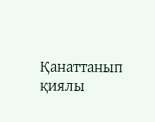Қанаттанып қиялы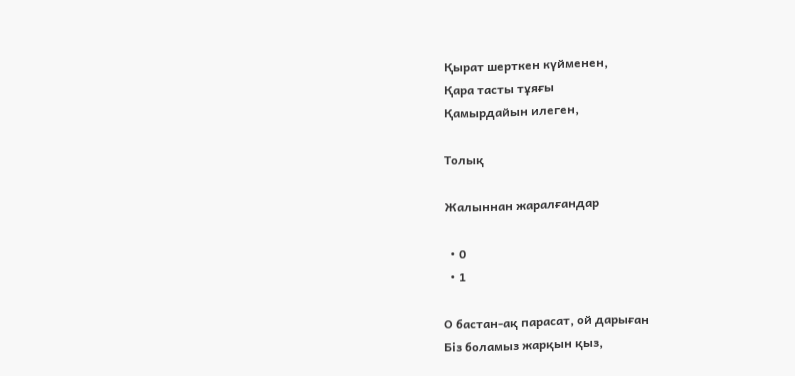Қырат шерткен күйменен,
Қара тасты тұяғы
Қамырдайын илеген,

Толық

Жалыннан жаралғандар

  • 0
  • 1

О бастан-ақ парасат, ой дарыған
Біз боламыз жарқын қыз,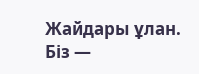Жайдары ұлан.
Біз —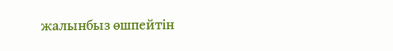жалынбыз өшпейтін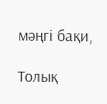мәңгі бақи,

Толық